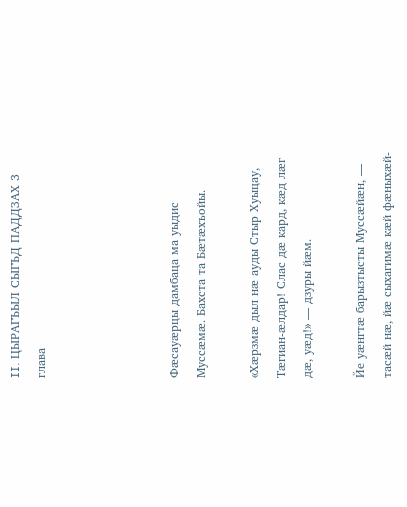II. ЦЫРАГЪЫЛ СЫГЪД ПАДДЗАХ 3 глава




Фæсауæрцы дамбаца ма уыдис Муссæмæ. Бахста та Бæтæхъойы.

«Хæрзмæ дыл нæ ауды Стыр Хуыцау, Тæгиан-æлдар! Слас дæ кард, кæд лæг дæ, уæд!» — дзуры йæм.

Йе уæнгтæ барызтысты Муссæйæн, — тасæй нæ, йæ сыхагимæ кæй фæныхæй-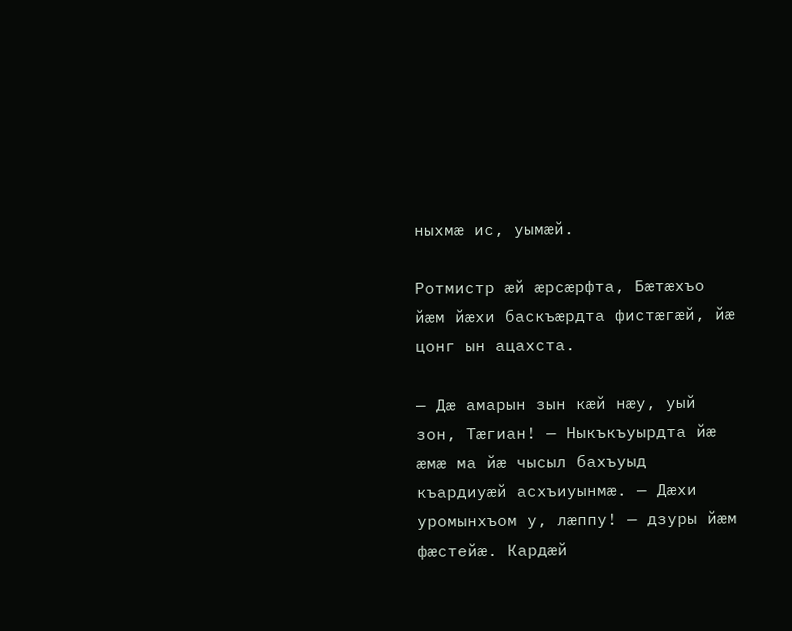ныхмæ ис, уымæй.

Ротмистр æй æрсæрфта, Бæтæхъо йæм йæхи баскъæрдта фистæгæй, йæ цонг ын ацахста.

— Дæ амарын зын кæй нæу, уый зон, Тæгиан! — Ныкъкъуырдта йæ æмæ ма йæ чысыл бахъуыд къардиуæй асхъиуынмæ. — Дæхи уромынхъом у, лæппу! — дзуры йæм фæстейæ. Кардæй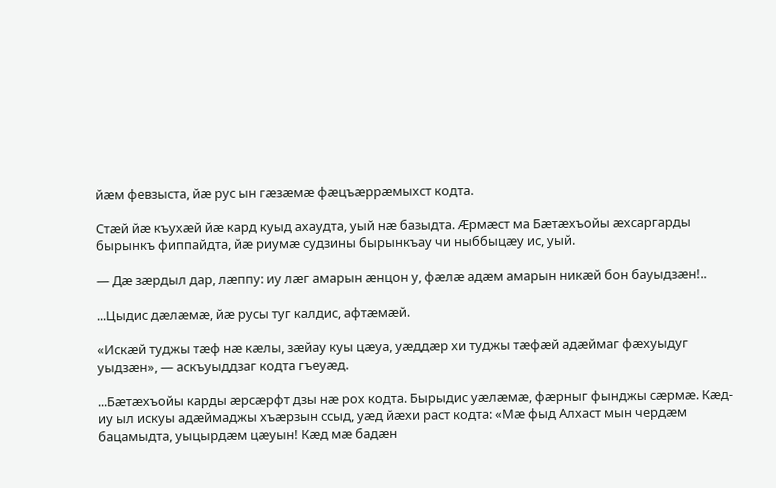йæм февзыста, йæ рус ын гæзæмæ фæцъæррæмыхст кодта.

Стæй йæ къухæй йæ кард куыд ахаудта, уый нæ базыдта. Æрмæст ма Бæтæхъойы æхсаргарды бырынкъ фиппайдта, йæ риумæ судзины бырынкъау чи ныббыцæу ис, уый.

— Дæ зæрдыл дар, лæппу: иу лæг амарын æнцон у, фæлæ адæм амарын никæй бон бауыдзæн!..

...Цыдис дæлæмæ, йæ русы туг калдис, афтæмæй.

«Искæй туджы тæф нæ кæлы, зæйау куы цæуа, уæддæр хи туджы тæфæй адæймаг фæхуыдуг уыдзæн», — аскъуыддзаг кодта гъеуæд.

...Бæтæхъойы карды æрсæрфт дзы нæ рох кодта. Бырыдис уæлæмæ, фæрныг фынджы сæрмæ. Кæд-иу ыл искуы адæймаджы хъæрзын ссыд, уæд йæхи раст кодта: «Мæ фыд Алхаст мын чердæм бацамыдта, уыцырдæм цæуын! Кæд мæ бадæн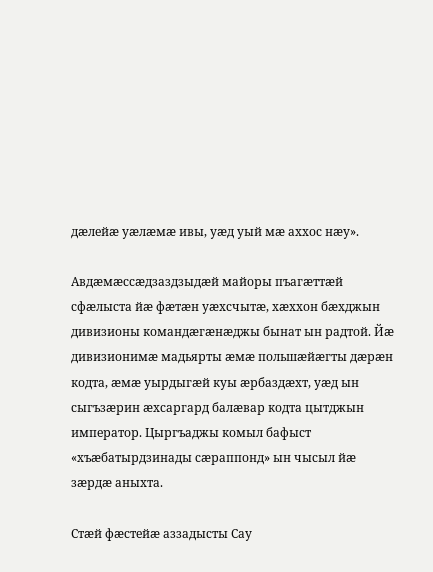дæлейæ уæлæмæ ивы, уæд уый мæ аххос нæу».

Авдæмæссæдзаздзыдæй майоры пъагæттæй сфæлыста йæ фæтæн уæхсчытæ, хæххон бæхджын дивизионы командæгæнæджы бынат ын радтой. Йæ дивизионимæ мадьярты æмæ польшæйæгты дæрæн кодта, æмæ уырдыгæй куы æрбаздæхт, уæд ын сыгъзæрин æхсаргард балæвар кодта цытджын император. Цыргъаджы комыл бафыст «хъæбатырдзинады сæраппонд» ын чысыл йæ зæрдæ аныхта.

Стæй фæстейæ аззадысты Сау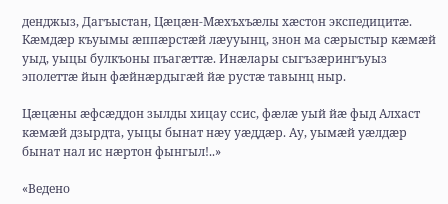денджыз, Дагъыстан, Цæцæн-Мæхъхъæлы хæстон экспедицитæ. Кæмдæр къуымы æппæрстæй лæууынц, знон ма сæрыстыр кæмæй уыд, уыцы булкъоны пъагæттæ. Инæлары сыгъзæрингъуыз эполеттæ йын фæйнæрдыгæй йæ рустæ тавынц ныр.

Цæцæны æфсæддон зылды хицау ссис, фæлæ уый йæ фыд Алхаст кæмæй дзырдта, уыцы бынат нæу уæддæр. Ау, уымæй уæлдæр бынат нал ис нæртон фынгыл!..»

«Ведено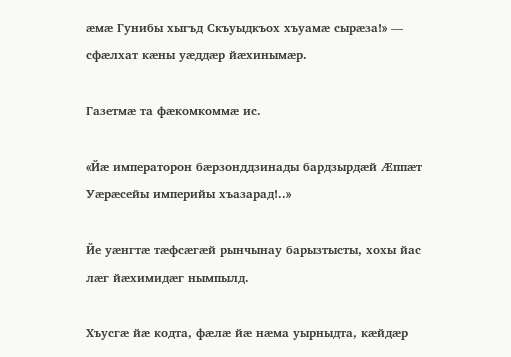æмæ Гунибы хыгъд Скъуыдкъох хъуамæ сырæза!» — сфæлхат кæны уæддæр йæхинымæр.

Газетмæ та фæкомкоммæ ис.

«Йæ императорон бæрзонддзинады бардзырдæй Æппæт Уæрæсейы империйы хъазарад!..»

Йе уæнгтæ тæфсæгæй рынчынау барызтысты, хохы йас лæг йæхимидæг нымпылд.

Хъусгæ йæ кодта, фæлæ йæ нæма уырныдта, кæйдæр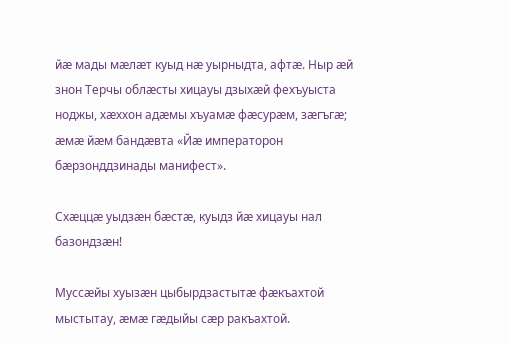йæ мады мæлæт куыд нæ уырныдта, афтæ. Ныр æй знон Терчы облæсты хицауы дзыхæй фехъуыста ноджы, хæххон адæмы хъуамæ фæсурæм, зæгъгæ; æмæ йæм бандæвта «Йæ императорон бæрзонддзинады манифест».

Схæццæ уыдзæн бæстæ, куыдз йæ хицауы нал базондзæн!

Муссæйы хуызæн цыбырдзастытæ фæкъахтой мыстытау, æмæ гæдыйы сæр ракъахтой.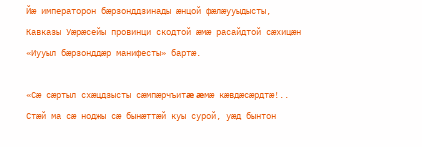Йæ императорон бæрзонддзинады æнцой фæлæууыдысты, Кавказы Уæрæсейы провинци скодтой æмæ расайдтой сæхицæн «Иууыл бæрзонддæр манифесты» бартæ.

«Сæ сæртыл схæцдзысты сæмпæрчъитæ æмæ кæвдæсæрдтæ!.. Стæй ма сæ ноджы сæ бынæттæй куы сурой, уæд бынтон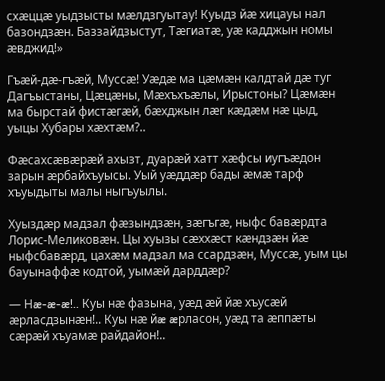схæццæ уыдзысты мæлдзгуытау! Куыдз йæ хицауы нал базондзæн. Баззайдзыстут, Тæгиатæ, уæ кадджын номы æвджид!»

Гъæй-дæ-гъæй, Муссæ! Уæдæ ма цæмæн калдтай дæ туг Дагъыстаны, Цæцæны, Мæхъхъæлы, Ирыстоны? Цæмæн ма бырстай фистæгæй, бæхджын лæг кæдæм нæ цыд, уыцы Хубары хæхтæм?..

Фæсахсæвæрæй ахызт, дуарæй хатт хæфсы иугъæдон зарын æрбайхъуысы. Уый уæддæр бады æмæ тарф хъуыдыты малы ныгъуылы.

Хуыздæр мадзал фæзындзæн, зæгъгæ, ныфс бавæрдта Лорис-Меликовæн. Цы хуызы сæххæст кæндзæн йæ ныфсбавæрд, цахæм мадзал ма ссардзæн, Муссæ, уым цы бауынаффæ кодтой, уымæй дарддæр?

— Нæ-æ-æ!.. Куы нæ фазына, уæд æй йæ хъусæй æрласдзынæн!.. Куы нæ йæ æрласон, уæд та æппæты сæрæй хъуамæ райдайон!..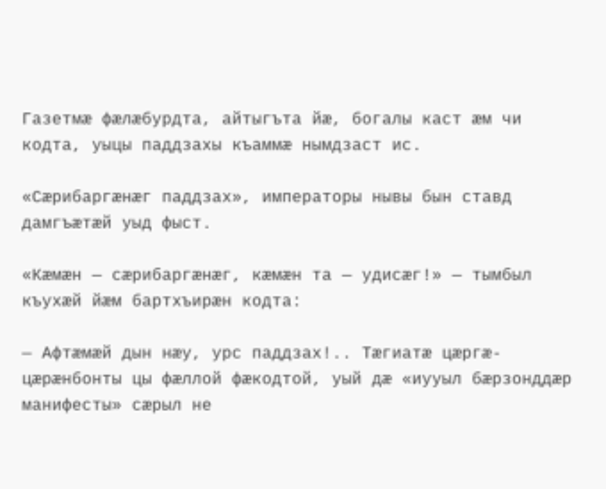Газетмæ фæлæбурдта, айтыгъта йæ, богалы каст æм чи кодта, уыцы паддзахы къаммæ нымдзаст ис.

«Сæрибаргæнæг паддзах», императоры нывы бын ставд дамгъæтæй уыд фыст.

«Кæмæн — сæрибаргæнæг, кæмæн та — удисæг!» — тымбыл къухæй йæм бартхъирæн кодта:

— Афтæмæй дын нæу, урс паддзах!.. Тæгиатæ цæргæ-цæрæнбонты цы фæллой фæкодтой, уый дæ «иууыл бæрзонддæр манифесты» сæрыл не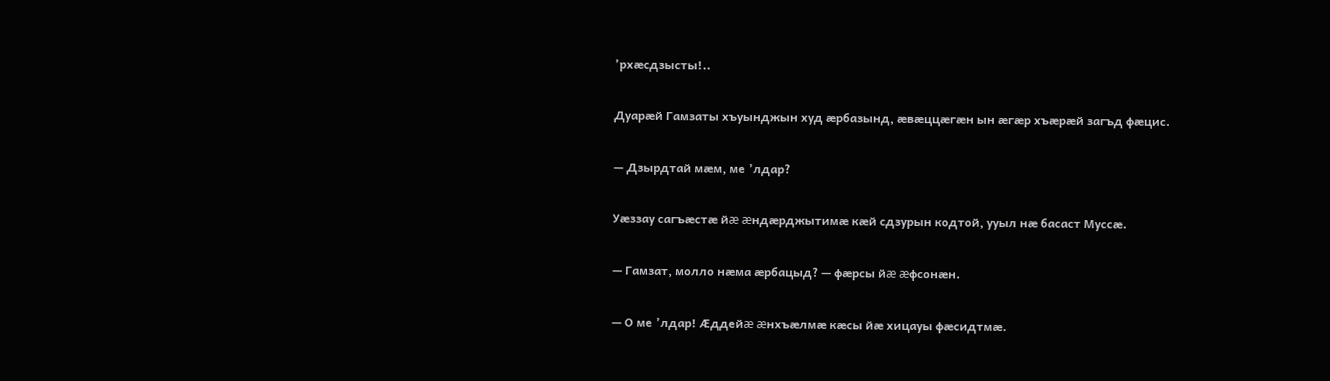’рхæсдзысты!..

Дуарæй Гамзаты хъуынджын худ æрбазынд, æвæццæгæн ын æгæр хъæрæй загъд фæцис.

— Дзырдтай мæм, ме ’лдар?

Уæззау сагъæстæ йæ æндæрджытимæ кæй сдзурын кодтой, ууыл нæ басаст Муссæ.

— Гамзат, молло нæма æрбацыд? — фæрсы йæ æфсонæн.

— О ме ’лдар! Æддейæ æнхъæлмæ кæсы йæ хицауы фæсидтмæ.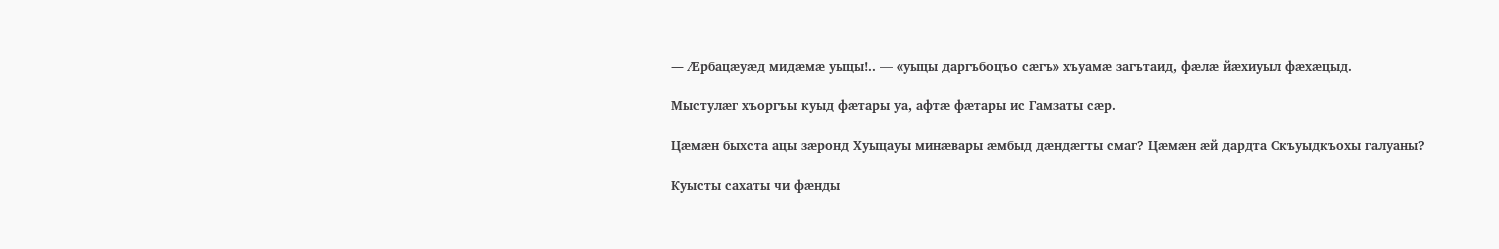— Æрбацæуæд мидæмæ уыцы!.. — «уыцы даргъбоцъо сæгъ» хъуамæ загътаид, фæлæ йæхиуыл фæхæцыд.

Мыстулæг хъоргъы куыд фæтары уа, афтæ фæтары ис Гамзаты сæр.

Цæмæн быхста ацы зæронд Хуыцауы минæвары æмбыд дæндæгты смаг? Цæмæн æй дардта Скъуыдкъохы галуаны?

Куысты сахаты чи фæнды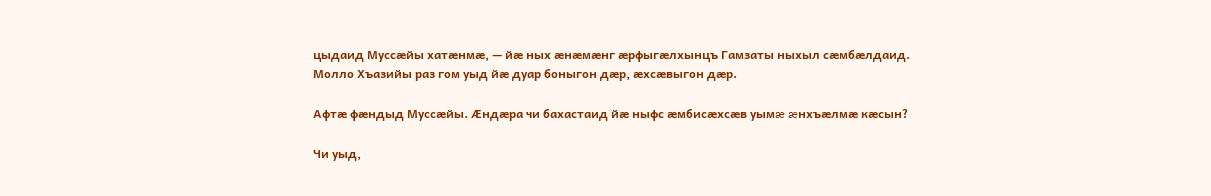цыдаид Муссæйы хатæнмæ, — йæ ных æнæмæнг æрфыгæлхынцъ Гамзаты ныхыл сæмбæлдаид. Молло Хъазийы раз гом уыд йæ дуар боныгон дæр, æхсæвыгон дæр.

Афтæ фæндыд Муссæйы. Æндæра чи бахастаид йæ ныфс æмбисæхсæв уымæ æнхъæлмæ кæсын?

Чи уыд,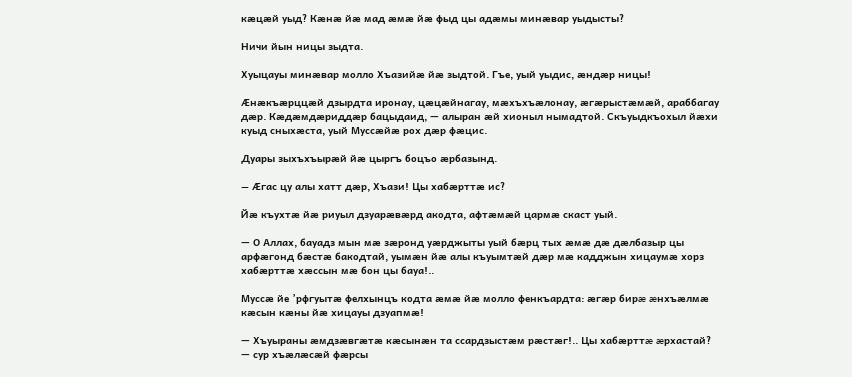кæцæй уыд? Кæнæ йæ мад æмæ йæ фыд цы адæмы минæвар уыдысты?

Ничи йын ницы зыдта.

Хуыцауы минæвар молло Хъазийæ йæ зыдтой. Гъе, уый уыдис, æндæр ницы!

Æнæкъæрццæй дзырдта иронау, цæцæйнагау, мæхъхъæлонау, æгæрыстæмæй, араббагау дæр. Кæдæмдæриддæр бацыдаид, — алыран æй хионыл нымадтой. Скъуыдкъохыл йæхи куыд сныхæста, уый Муссæйæ рох дæр фæцис.

Дуары зыхъхъырæй йæ цыргъ боцъо æрбазынд.

— Æгас цу алы хатт дæр, Хъази! Цы хабæрттæ ис?

Йæ къухтæ йæ риуыл дзуарæвæрд акодта, афтæмæй цармæ скаст уый.

— О Аллах, бауадз мын мæ зæронд уæрджыты уый бæрц тых æмæ дæ дæлбазыр цы арфæгонд бæстæ бакодтай, уымæн йæ алы къуымтæй дæр мæ кадджын хицаумæ хорз хабæрттæ хæссын мæ бон цы бауа!..

Муссæ йе ’рфгуытæ фелхынцъ кодта æмæ йæ молло фенкъардта: æгæр бирæ æнхъæлмæ кæсын кæны йæ хицауы дзуапмæ!

— Хъуыраны æмдзæвгæтæ кæсынæн та ссардзыстæм рæстæг!.. Цы хабæрттæ æрхастай? — сур хъæлæсæй фæрсы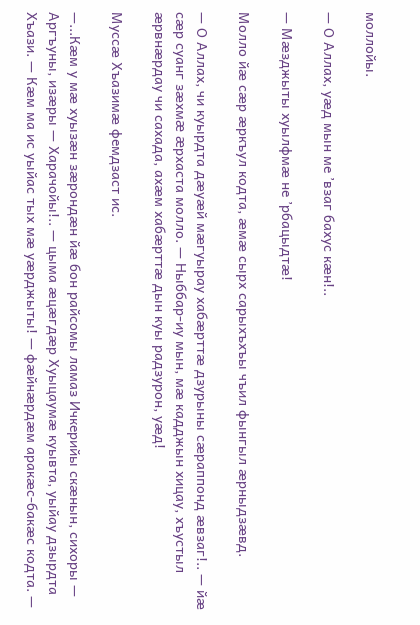моллойы.

— О Аллах, уæд мын ме ’взаг бахус кæн!..

— Мæзджыты хуылфмæ не ’рбацыдтæ!

Молло йæ сæр æркъул кодта, æмæ сырх сарыхъхъы чъил фынгыл æрныдзæвд.

— О Аллах, чи куырдта дæуæй мæгуырау хабæрттæ дзурыны сæраппонд æвзаг!.. — йæ сæр суанг зæхмæ æрхаста молло. — Ныббар-иу мын, мæ кадджын хицау, хъустыл æрвнæрдау чи сахада, ахæм хабæрттæ дын куы радзурон, уæд!

Муссæ Хъазимæ фемдзаст ис.

—...Кæм у мæ хуызæн зæрондæн йæ бон райсомы ламаз Ичкерийы скæнын, сихоры — Аргъуны, изæры — Харачойы!.. — цыма æцæгдæр Хуыцаумæ куывта, уыйау дзырдта Хъази. — Кæм ма ис уыйас тых мæ уæрджыты! — фæйнæрдæм аракæс-бакæс кодта. —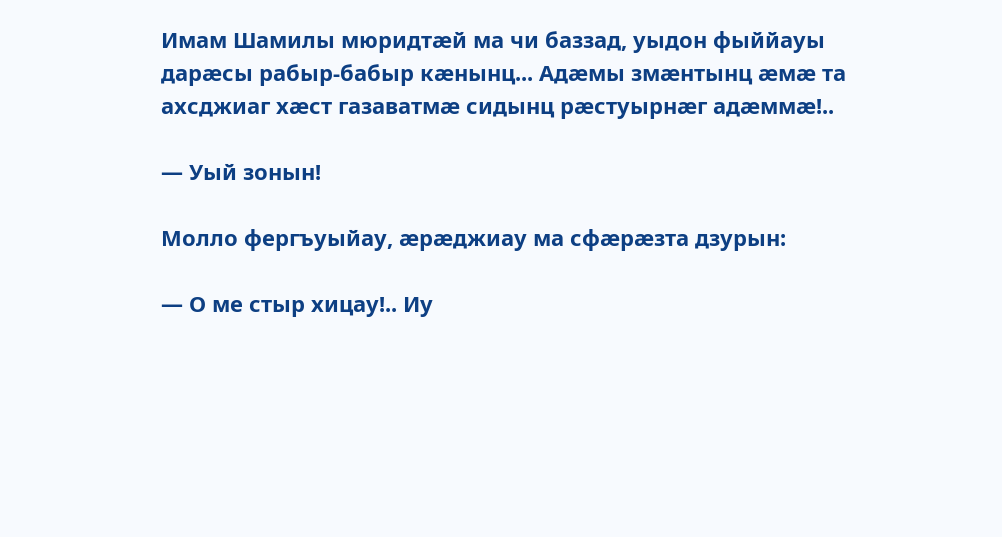Имам Шамилы мюридтæй ма чи баззад, уыдон фыййауы дарæсы рабыр-бабыр кæнынц... Адæмы змæнтынц æмæ та ахсджиаг хæст газаватмæ сидынц рæстуырнæг адæммæ!..

— Уый зонын!

Молло фергъуыйау, æрæджиау ма сфæрæзта дзурын:

— О ме стыр хицау!.. Иу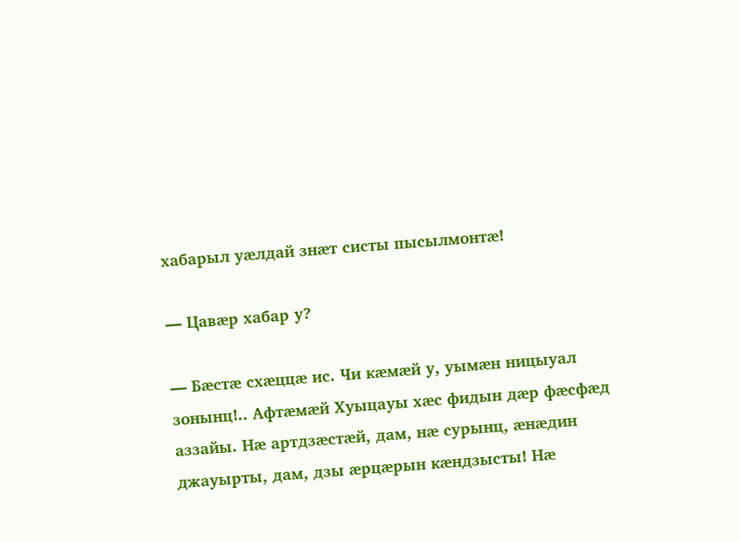хабарыл уæлдай знæт систы пысылмонтæ!

— Цавæр хабар у?

— Бæстæ схæццæ ис. Чи кæмæй у, уымæн ницыуал зонынц!.. Афтæмæй Хуыцауы хæс фидын дæр фæсфæд аззайы. Нæ артдзæстæй, дам, нæ сурынц, æнæдин джауырты, дам, дзы æрцæрын кæндзысты! Нæ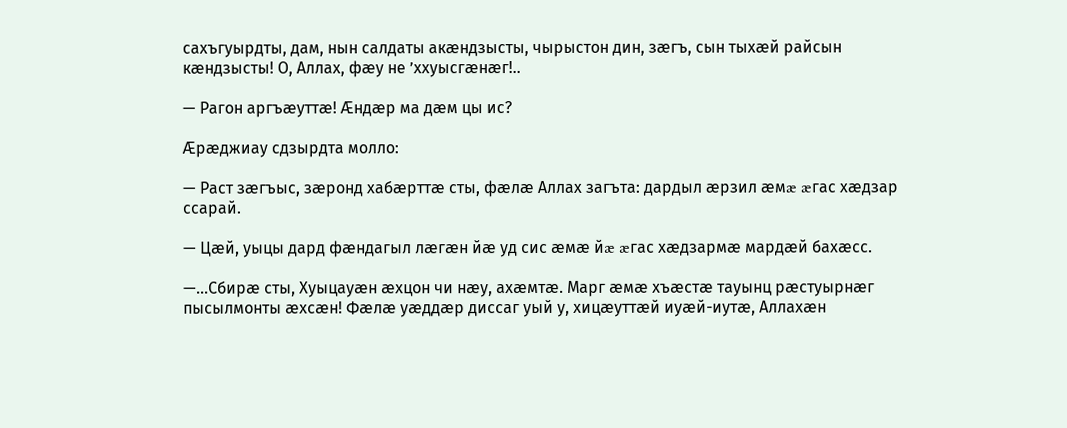сахъгуырдты, дам, нын салдаты акæндзысты, чырыстон дин, зæгъ, сын тыхæй райсын кæндзысты! О, Аллах, фæу не ’ххуысгæнæг!..

— Рагон аргъæуттæ! Æндæр ма дæм цы ис?

Æрæджиау сдзырдта молло:

— Раст зæгъыс, зæронд хабæрттæ сты, фæлæ Аллах загъта: дардыл æрзил æмæ æгас хæдзар ссарай.

— Цæй, уыцы дард фæндагыл лæгæн йæ уд сис æмæ йæ æгас хæдзармæ мардæй бахæсс.

—...Сбирæ сты, Хуыцауæн æхцон чи нæу, ахæмтæ. Марг æмæ хъæстæ тауынц рæстуырнæг пысылмонты æхсæн! Фæлæ уæддæр диссаг уый у, хицæуттæй иуæй-иутæ, Аллахæн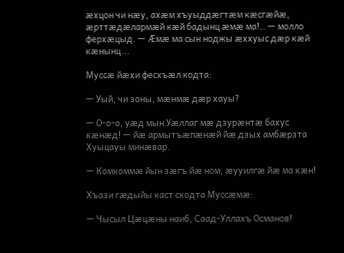æхцон чи нæу, ахæм хъуыддæгтæм кæсгæйæ, æрттæдæлармæй кæй бадынц æмæ ма!.. — молло ферхæцыд. — Æмæ ма сын ноджы æххуыс дæр кæй кæнынц...

Муссæ йæхи фесхъæл кодта:

— Уый, чи зоны, мæнмæ дæр хауы?

— О-о-о, уæд мын Уæллаг мæ дзурæнтæ бахус кæнæд! — йæ армытъæпæнæй йæ дзых амбæрзта Хуыцауы минæвар.

— Комкоммæ йын зæгъ йæ ном, æууилгæ йæ ма кæн!

Хъази гæдыйы каст скодта Муссæмæ:

— Чысыл Цæцæны наиб, Саад-Уллахъ Османов!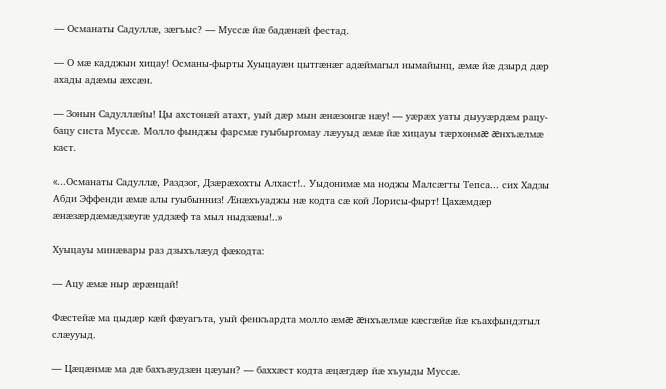— Османаты Садуллæ, зæгъыс? — Муссæ йæ бадæнæй фестад.

— О мæ кадджын хицау! Османы-фырты Хуыцауæн цытгæнæг адæймагыл нымайынц, æмæ йæ дзырд дæр ахады адæмы æхсæн.

— Зонын Садуллæйы! Цы ахстонæй атахт, уый дæр мын æнæзонгæ нæу! — уæрæх уаты дыууæрдæм рацу-бацу систа Муссæ. Молло фынджы фарсмæ гуыбыргомау лæууыд æмæ йæ хицауы тæрхонмæ æнхъæлмæ каст.

«...Османаты Садуллæ, Раздзог, Дзæрæхохты Алхаст!.. Уыдонимæ ма ноджы Малсæгты Тепса... сих Хадзы Абди Эффенди æмæ алы гуыбынниз! Æнæхъуаджы нæ кодта сæ кой Лорисы-фырт! Цахæмдæр æнæзæрдæмæдзæугæ уддзæф та мыл ныдзæвы!..»

Хуыцауы минæвары раз дзыхълæуд фæкодта:

— Ацу æмæ ныр æрæнцай!

Фæстейæ ма цыдæр кæй фæуагъта, уый фенкъардта молло æмæ æнхъæлмæ кæсгæйæ йæ къахфындзтыл слæууыд.

— Цæцæнмæ ма дæ бахъæудзæн цæуын? — баххæст кодта æцæгдæр йæ хъуыды Муссæ.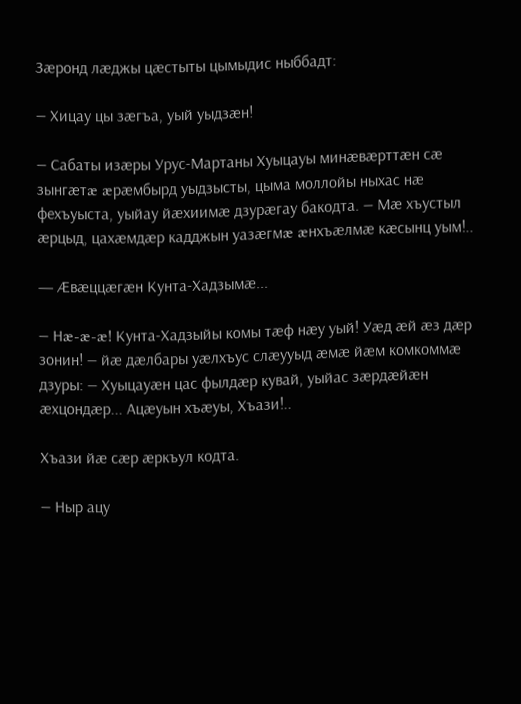Зæронд лæджы цæстыты цымыдис ныббадт:

— Хицау цы зæгъа, уый уыдзæн!

— Сабаты изæры Урус-Мартаны Хуыцауы минæвæрттæн сæ зынгæтæ æрæмбырд уыдзысты, цыма моллойы ныхас нæ фехъуыста, уыйау йæхиимæ дзурæгау бакодта. — Мæ хъустыл æрцыд, цахæмдæр кадджын уазæгмæ æнхъæлмæ кæсынц уым!..

— Æвæццæгæн Кунта-Хадзымæ...

— Нæ-æ-æ! Кунта-Хадзыйы комы тæф нæу уый! Уæд æй æз дæр зонин! — йæ дæлбары уæлхъус слæууыд æмæ йæм комкоммæ дзуры: — Хуыцауæн цас фылдæр кувай, уыйас зæрдæйæн æхцондæр... Ацæуын хъæуы, Хъази!..

Хъази йæ сæр æркъул кодта.

— Ныр ацу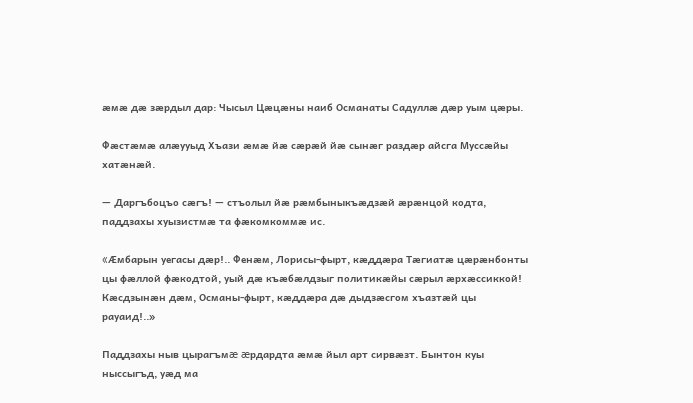æмæ дæ зæрдыл дар: Чысыл Цæцæны наиб Османаты Садуллæ дæр уым цæры.

Фæстæмæ алæууыд Хъази æмæ йæ сæрæй йæ сынæг раздæр айсга Муссæйы хатæнæй.

— Даргъбоцъо сæгъ! — стъолыл йæ рæмбыныкъæдзæй æрæнцой кодта, паддзахы хуызистмæ та фæкомкоммæ ис.

«Æмбарын уегасы дæр!.. Фенæм, Лорисы-фырт, кæддæра Тæгиатæ цæрæнбонты цы фæллой фæкодтой, уый дæ къæбæлдзыг политикæйы сæрыл æрхæссиккой! Кæсдзынæн дæм, Османы-фырт, кæддæра дæ дыдзæсгом хъазтæй цы рауаид!..»

Паддзахы ныв цырагъмæ æрдардта æмæ йыл арт сирвæзт. Бынтон куы ныссыгъд, уæд ма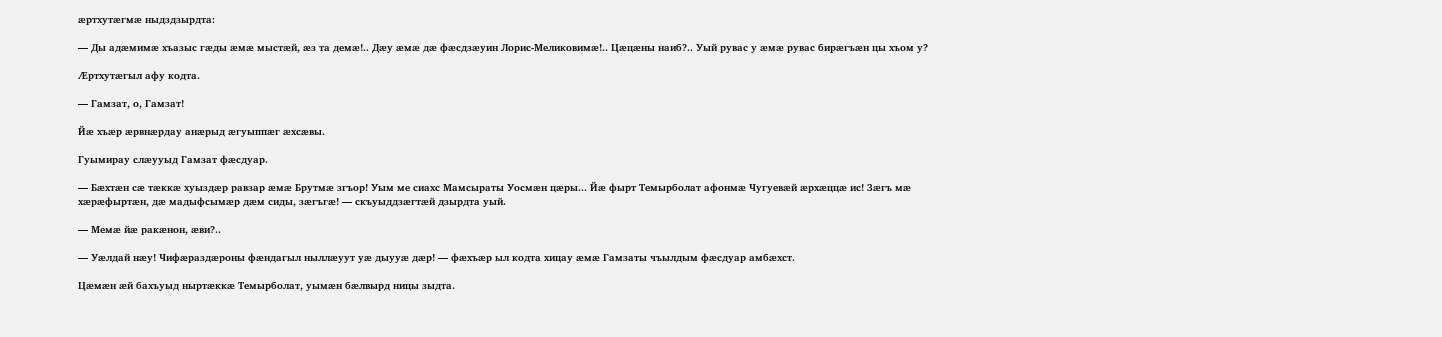æртхутæгмæ ныдздзырдта:

— Ды адæмимæ хъазыс гæды æмæ мыстæй, æз та демæ!.. Дæу æмæ дæ фæсдзæуин Лорис-Меликовимæ!.. Цæцæны наиб?.. Уый рувас у æмæ рувас бирæгъæн цы хъом у?

Æртхутæгыл афу кодта.

— Гамзат, о, Гамзат!

Йæ хъæр æрвнæрдау анæрыд æгуыппæг æхсæвы.

Гуымирау слæууыд Гамзат фæсдуар.

— Бæхтæн сæ тæккæ хуыздæр равзар æмæ Брутмæ згъор! Уым ме сиахс Мамсыраты Уосмæн цæры... Йæ фырт Темырболат афонмæ Чугуевæй æрхæццæ ис! Зæгъ мæ хæрæфыртæн, дæ мадыфсымæр дæм сиды, зæгъгæ! — скъуыддзæгтæй дзырдта уый.

— Мемæ йæ ракæнон, æви?..

— Уæлдай нæу! Чифæраздæроны фæндагыл ныллæуут уæ дыууæ дæр! — фæхъæр ыл кодта хицау æмæ Гамзаты чъылдым фæсдуар амбæхст.

Цæмæн æй бахъуыд ныртæккæ Темырболат, уымæн бæлвырд ницы зыдта.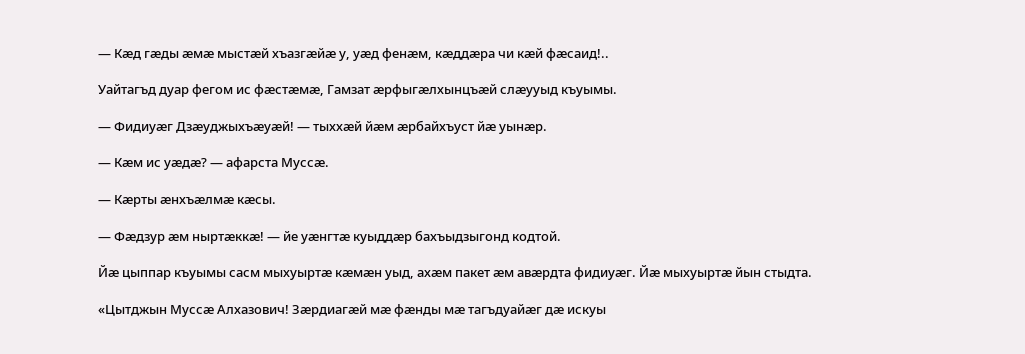— Кæд гæды æмæ мыстæй хъазгæйæ у, уæд фенæм, кæддæра чи кæй фæсаид!..

Уайтагъд дуар фегом ис фæстæмæ, Гамзат æрфыгæлхынцъæй слæууыд къуымы.

— Фидиуæг Дзæуджыхъæуæй! — тыххæй йæм æрбайхъуст йæ уынæр.

— Кæм ис уæдæ? — афарста Муссæ.

— Кæрты æнхъæлмæ кæсы.

— Фæдзур æм ныртæккæ! — йе уæнгтæ куыддæр бахъыдзыгонд кодтой.

Йæ цыппар къуымы сасм мыхуыртæ кæмæн уыд, ахæм пакет æм авæрдта фидиуæг. Йæ мыхуыртæ йын стыдта.

«Цытджын Муссæ Алхазович! Зæрдиагæй мæ фæнды мæ тагъдуайæг дæ искуы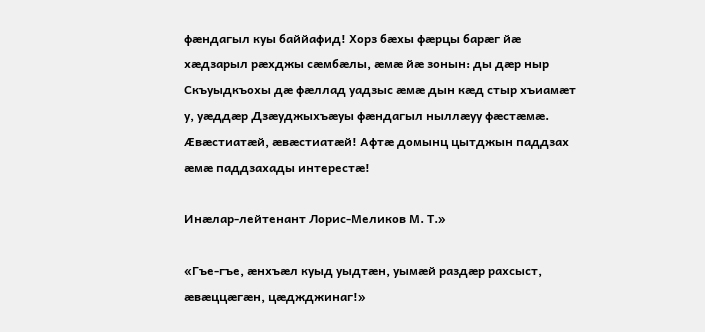фæндагыл куы баййафид! Хорз бæхы фæрцы барæг йæ хæдзарыл рæхджы сæмбæлы, æмæ йæ зонын: ды дæр ныр Скъуыдкъохы дæ фæллад уадзыс æмæ дын кæд стыр хъиамæт у, уæддæр Дзæуджыхъæуы фæндагыл ныллæуу фæстæмæ. Æвæстиатæй, æвæстиатæй! Афтæ домынц цытджын паддзах æмæ паддзахады интерестæ!

Инæлар-лейтенант Лорис-Меликов М. Т.»

«Гъе-гъе, æнхъæл куыд уыдтæн, уымæй раздæр рахсыст, æвæццæгæн, цæджджинаг!»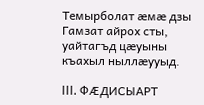Темырболат æмæ дзы Гамзат айрох сты, уайтагъд цæуыны къахыл ныллæууыд.

III. ФÆДИСЫАРТ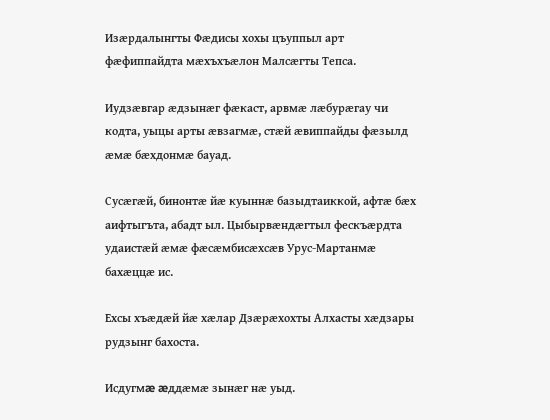Изæрдалынгты Фæдисы хохы цъуппыл арт фæфиппайдта мæхъхъæлон Малсæгты Тепса.

Иудзæвгар æдзынæг фæкаст, арвмæ лæбурæгау чи кодта, уыцы арты æвзагмæ, стæй æвиппайды фæзылд æмæ бæхдонмæ бауад.

Сусæгæй, бинонтæ йæ куыннæ базыдтаиккой, афтæ бæх аифтыгъта, абадт ыл. Цыбырвæндæгтыл фескъæрдта удаистæй æмæ фæсæмбисæхсæв Урус-Мартанмæ бахæццæ ис.

Ехсы хъæдæй йæ хæлар Дзæрæхохты Алхасты хæдзары рудзынг бахоста.

Исдугмæ æддæмæ зынæг нæ уыд.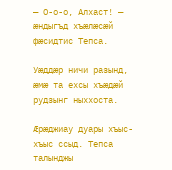— О-о-о, Алхаст! — æндыгъд хъæлæсæй фæсидтис Тепса.

Уæддæр ничи разынд, æмæ та ехсы хъæдæй рудзынг ныххоста.

Æрæджиау дуары хъыс-хъыс ссыд. Тепса талынджы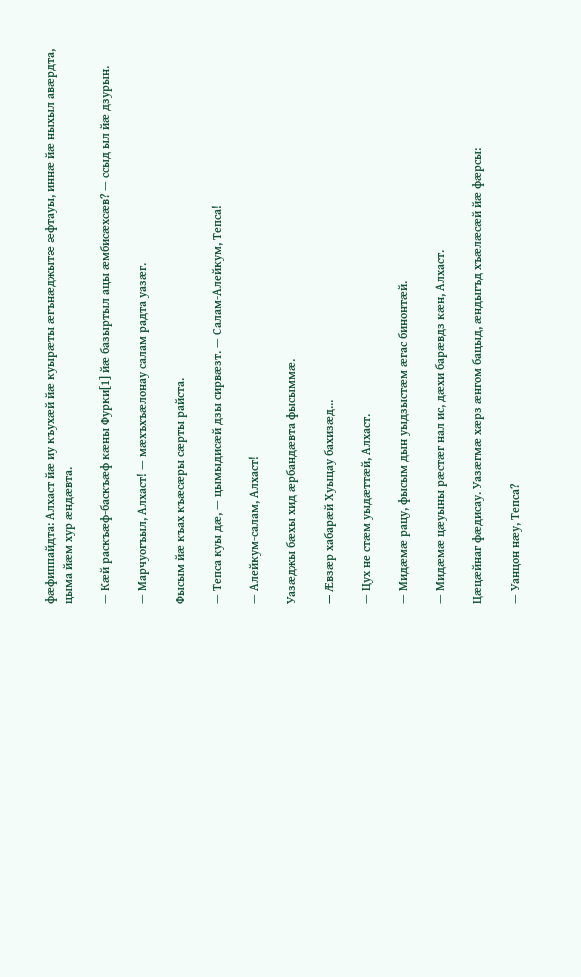фæфиппайдта: Алхаст йæ иу къухæй йæ куырæты æгънæджытæ æфтауы, иннæ йæ ныхыл авæрдта, цыма йæм хур æндæвта.

— Кæй раскъæф-баскъæф кæны Фурки[1] йæ базыртыл ацы æмбисæхсæв? — ссыд ыл йæ дзурын.

— Марчуогъыл, Алхаст! — мæхъхъæлонау салам радта уазæг.

Фысым йæ къах къæсæры сæрты райста.

— Тепса куы дæ, — цымыдисæй дзы сирвæзт. — Салам-Алейкум, Тепса!

— Алейкум-салам, Алхаст!

Уазæджы бæхы хид æрбандæвта фысыммæ.

— Æвзæр хабарæй Хуыцау бахизæд...

— Цух не стæм уыдæттæй, Алхаст.

— Мидæмæ рацу, фысым дын уыдзыстæм æгас бинонтæй.

— Мидæмæ цæуыны рæстæг нал ис, дæхи барæвдз кæн, Алхаст.

Цæцæйнаг фæдисау. Уазæгмæ хæрз æнгом бацыд, æндыгъд хъæлæсæй йæ фæрсы:

— Уанцон нæу, Тепса?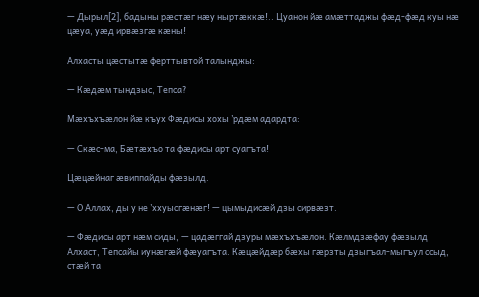— Дырыл[2], бадыны рæстæг нæу ныртæккæ!.. Цуанон йæ амæттаджы фæд-фæд куы нæ цæуа, уæд ирвæзгæ кæны!

Алхасты цæстытæ ферттывтой талынджы:

— Кæдæм тындзыс, Тепса?

Мæхъхъæлон йæ къух Фæдисы хохы ’рдæм адардта:

— Скæс-ма, Бæтæхъо та фæдисы арт суагъта!

Цæцæйнаг æвиппайды фæзылд.

— О Аллах, ды у не ’ххуысгæнæг! — цымыдисæй дзы сирвæзт.

— Фæдисы арт нæм сиды, — цадæггай дзуры мæхъхъæлон. Кæлмдзæфау фæзылд Алхаст, Тепсайы иунæгæй фæуагъта. Кæцæйдæр бæхы гæрзты дзыгъал-мыгъул ссыд, стæй та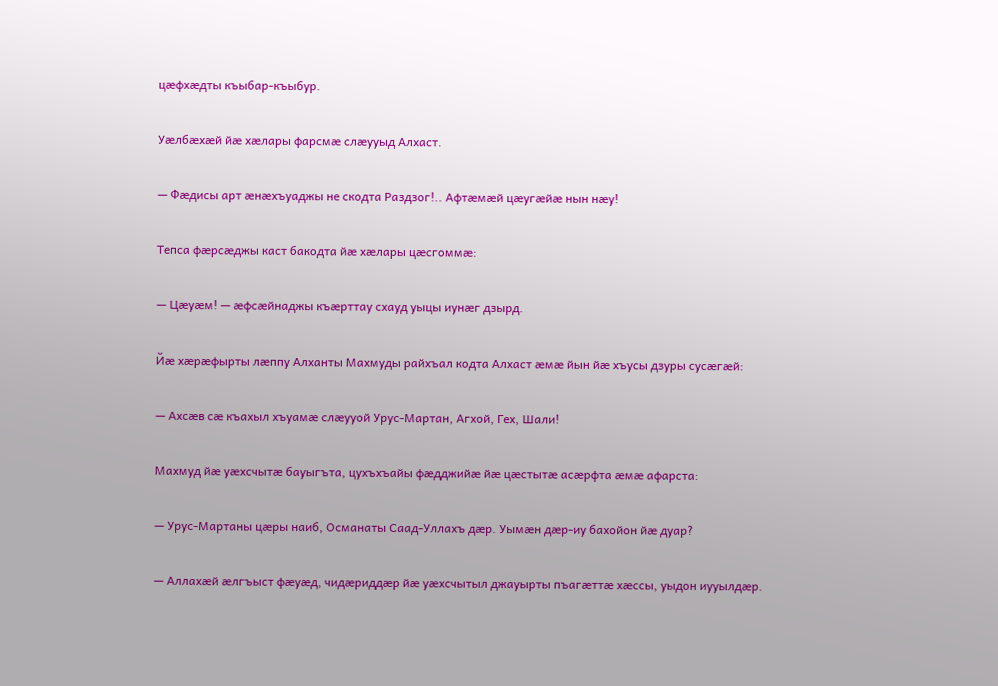цæфхæдты къыбар-къыбур.

Уæлбæхæй йæ хæлары фарсмæ слæууыд Алхаст.

— Фæдисы арт æнæхъуаджы не скодта Раздзог!.. Афтæмæй цæугæйæ нын нæу!

Тепса фæрсæджы каст бакодта йæ хæлары цæсгоммæ:

— Цæуæм! — æфсæйнаджы къæрттау схауд уыцы иунæг дзырд.

Йæ хæрæфырты лæппу Алханты Махмуды райхъал кодта Алхаст æмæ йын йæ хъусы дзуры сусæгæй:

— Ахсæв сæ къахыл хъуамæ слæууой Урус-Мартан, Агхой, Гех, Шали!

Махмуд йæ уæхсчытæ бауыгъта, цухъхъайы фæдджийæ йæ цæстытæ асæрфта æмæ афарста:

— Урус-Мартаны цæры наиб, Османаты Саад-Уллахъ дæр. Уымæн дæр-иу бахойон йæ дуар?

— Аллахæй æлгъыст фæуæд, чидæриддæр йæ уæхсчытыл джауырты пъагæттæ хæссы, уыдон иууылдæр.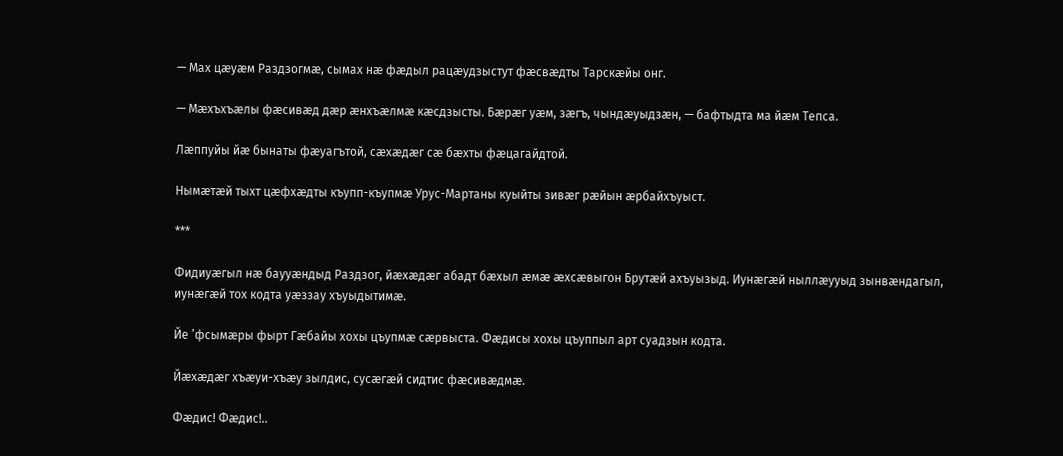— Мах цæуæм Раздзогмæ, сымах нæ фæдыл рацæудзыстут фæсвæдты Тарскæйы онг.

— Мæхъхъæлы фæсивæд дæр æнхъæлмæ кæсдзысты. Бæрæг уæм, зæгъ, чындæуыдзæн, — бафтыдта ма йæм Тепса.

Лæппуйы йæ бынаты фæуагътой, сæхæдæг сæ бæхты фæцагайдтой.

Нымæтæй тыхт цæфхæдты къупп-къупмæ Урус-Мартаны куыйты зивæг рæйын æрбайхъуыст.

***

Фидиуæгыл нæ баууæндыд Раздзог, йæхæдæг абадт бæхыл æмæ æхсæвыгон Брутæй ахъуызыд. Иунæгæй ныллæууыд зынвæндагыл, иунæгæй тох кодта уæззау хъуыдытимæ.

Йе ’фсымæры фырт Гæбайы хохы цъупмæ сæрвыста. Фæдисы хохы цъуппыл арт суадзын кодта.

Йæхæдæг хъæуи-хъæу зылдис, сусæгæй сидтис фæсивæдмæ.

Фæдис! Фæдис!..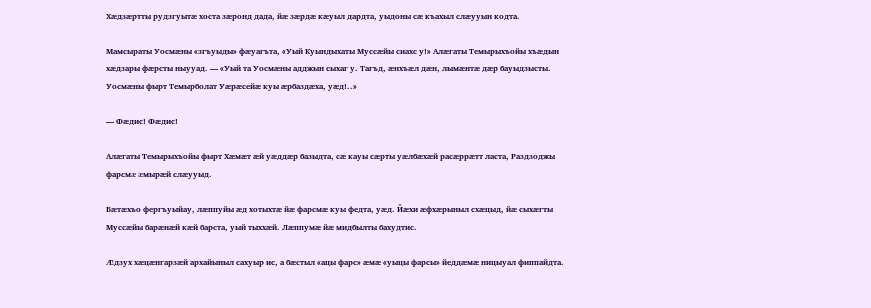Хæдзæртты рудзгуытæ хоста зæронд дада, йæ зæрдæ кæуыл дардта, уыдоны сæ къахыл слæууын кодта.

Мамсыраты Уосмæны «згъуыды» фæуагъта, «Уый Куындыхаты Муссæйы сиахс у!» Алæгаты Темырыхъойы хъæдын хæдзары фæрсты ныууад. — «Уый та Уосмæны адджын сыхаг у. Тагъд, æнхъæл дæн, лымæнтæ дæр бауыдзысты. Уосмæны фырт Темырболат Уæрæсейæ куы æрбаздæха, уæд!..»

— Фæдис! Фæдис!

Алæгаты Темырыхъойы фырт Хæмæт æй уæддæр базыдта, сæ кауы сæрты уæлбæхæй расæррæтт ласта, Раздзоджы фарсмæ æмырæй слæууыд.

Бæтæхъо фергъуыйау, лæппуйы æд хотыхтæ йæ фарсмæ куы федта, уæд. Йæхи æфхæрыныл схæцыд, йæ сыхæгты Муссæйы барæнæй кæй барста, уый тыххæй. Лæппумæ йæ мидбылты бахудтис.

Æдзух хæцæнгарзæй архайыныл сахуыр ис, а бæстыл «ацы фарс» æмæ «уыцы фарсы» йеддæмæ ницыуал фиппайдта.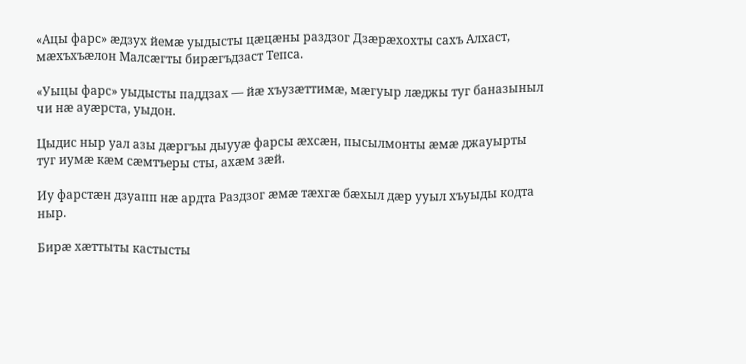«Ацы фарс» æдзух йемæ уыдысты цæцæны раздзог Дзæрæхохты сахъ Алхаст, мæхъхъæлон Малсæгты бирæгъдзаст Тепса.

«Уыцы фарс» уыдысты паддзах — йæ хъузæттимæ, мæгуыр лæджы туг баназыныл чи нæ ауæрста, уыдон.

Цыдис ныр уал азы дæргъы дыууæ фарсы æхсæн, пысылмонты æмæ джауырты туг иумæ кæм сæмтъеры сты, ахæм зæй.

Иу фарстæн дзуапп нæ ардта Раздзог æмæ тæхгæ бæхыл дæр ууыл хъуыды кодта ныр.

Бирæ хæттыты кастысты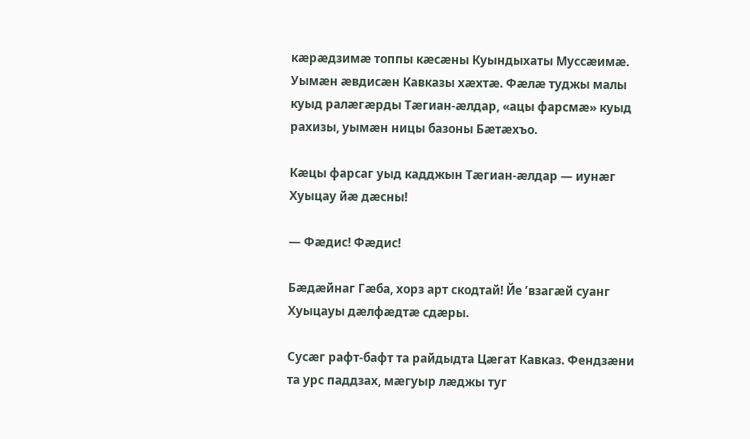кæрæдзимæ топпы кæсæны Куындыхаты Муссæимæ. Уымæн æвдисæн Кавказы хæхтæ. Фæлæ туджы малы куыд ралæгæрды Тæгиан-æлдар, «ацы фарсмæ» куыд рахизы, уымæн ницы базоны Бæтæхъо.

Кæцы фарсаг уыд кадджын Тæгиан-æлдар — иунæг Хуыцау йæ дæсны!

— Фæдис! Фæдис!

Бæдæйнаг Гæба, хорз арт скодтай! Йе ’взагæй суанг Хуыцауы дæлфæдтæ сдæры.

Сусæг рафт-бафт та райдыдта Цæгат Кавказ. Фендзæни та урс паддзах, мæгуыр лæджы туг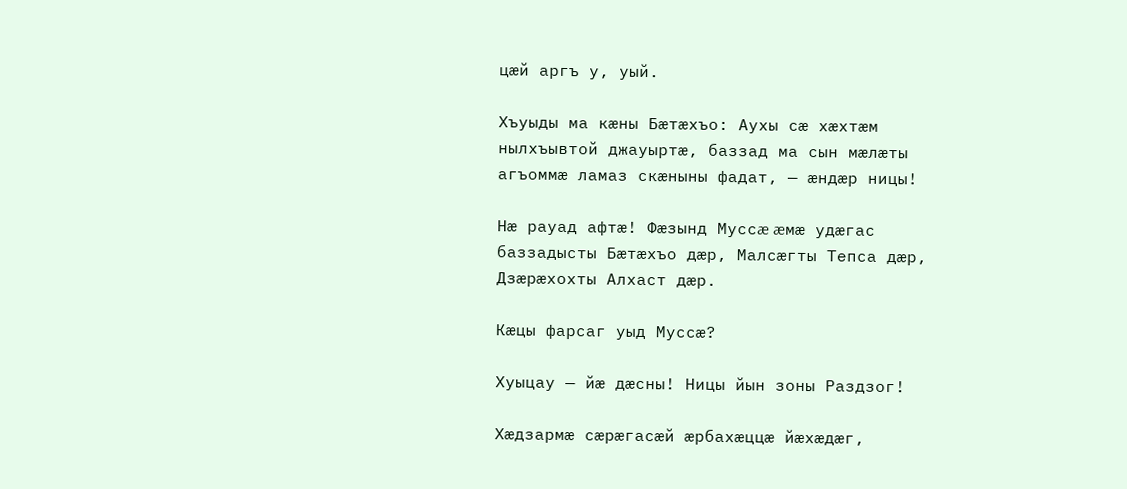цæй аргъ у, уый.

Хъуыды ма кæны Бæтæхъо: Аухы сæ хæхтæм нылхъывтой джауыртæ, баззад ма сын мæлæты агъоммæ ламаз скæныны фадат, — æндæр ницы!

Нæ рауад афтæ! Фæзынд Муссæ æмæ удæгас баззадысты Бæтæхъо дæр, Малсæгты Тепса дæр, Дзæрæхохты Алхаст дæр.

Кæцы фарсаг уыд Муссæ?

Хуыцау — йæ дæсны! Ницы йын зоны Раздзог!

Хæдзармæ сæрæгасæй æрбахæццæ йæхæдæг,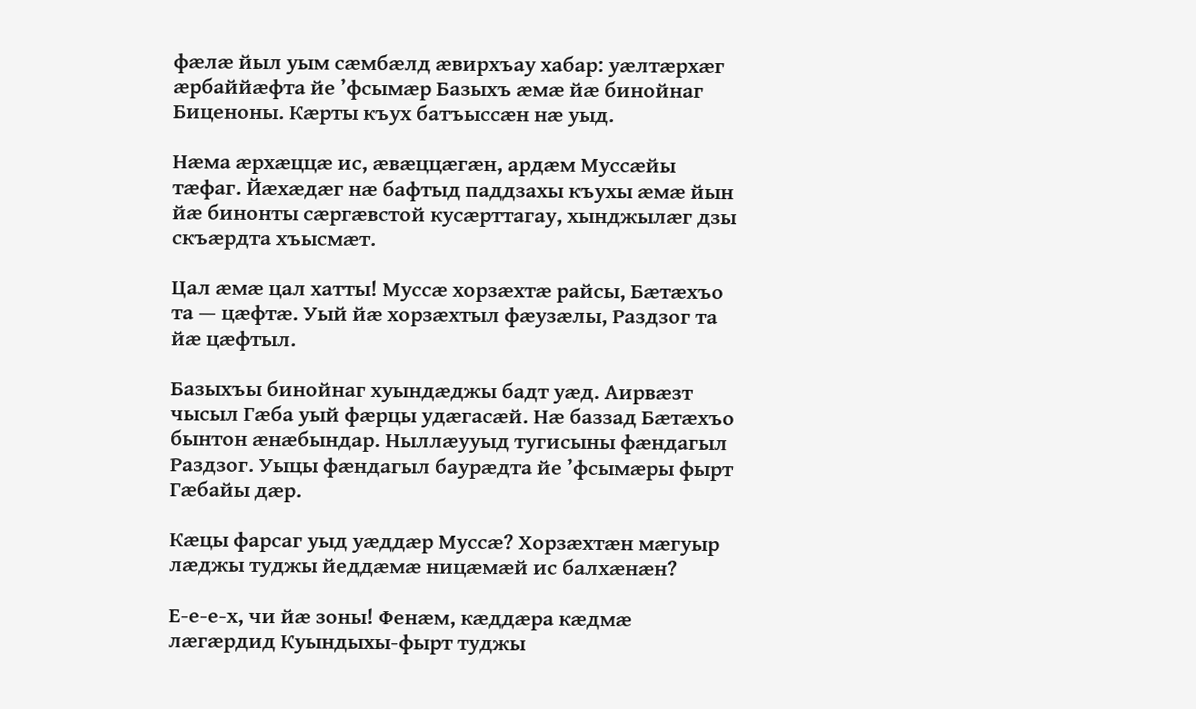фæлæ йыл уым сæмбæлд æвирхъау хабар: уæлтæрхæг æрбаййæфта йе ’фсымæр Базыхъ æмæ йæ бинойнаг Биценоны. Кæрты къух батъыссæн нæ уыд.

Нæма æрхæццæ ис, æвæццæгæн, ардæм Муссæйы тæфаг. Йæхæдæг нæ бафтыд паддзахы къухы æмæ йын йæ бинонты сæргæвстой кусæрттагау, хынджылæг дзы скъæрдта хъысмæт.

Цал æмæ цал хатты! Муссæ хорзæхтæ райсы, Бæтæхъо та — цæфтæ. Уый йæ хорзæхтыл фæузæлы, Раздзог та йæ цæфтыл.

Базыхъы бинойнаг хуындæджы бадт уæд. Аирвæзт чысыл Гæба уый фæрцы удæгасæй. Нæ баззад Бæтæхъо бынтон æнæбындар. Ныллæууыд тугисыны фæндагыл Раздзог. Уыцы фæндагыл баурæдта йе ’фсымæры фырт Гæбайы дæр.

Кæцы фарсаг уыд уæддæр Муссæ? Хорзæхтæн мæгуыр лæджы туджы йеддæмæ ницæмæй ис балхæнæн?

Е-е-е-х, чи йæ зоны! Фенæм, кæддæра кæдмæ лæгæрдид Куындыхы-фырт туджы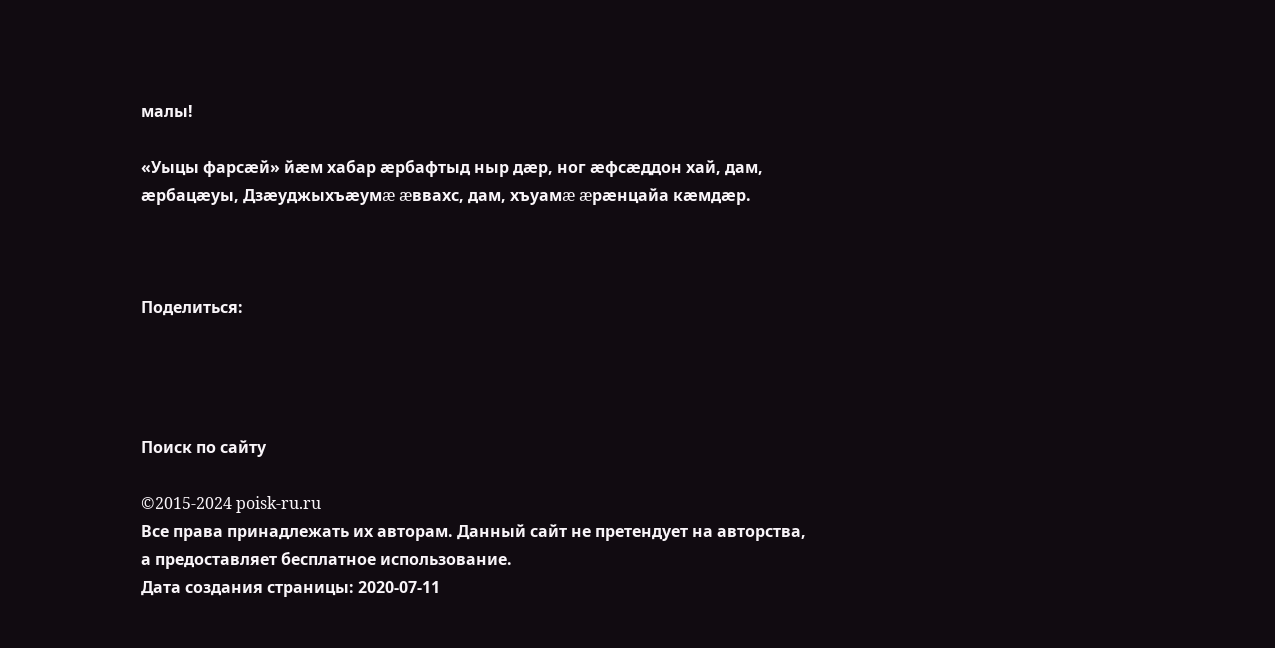малы!

«Уыцы фарсæй» йæм хабар æрбафтыд ныр дæр, ног æфсæддон хай, дам, æрбацæуы, Дзæуджыхъæумæ æввахс, дам, хъуамæ æрæнцайа кæмдæр.



Поделиться:




Поиск по сайту

©2015-2024 poisk-ru.ru
Все права принадлежать их авторам. Данный сайт не претендует на авторства, а предоставляет бесплатное использование.
Дата создания страницы: 2020-07-11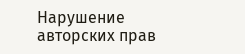Нарушение авторских прав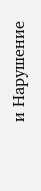и Нарушение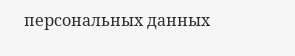персональных данных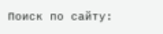Поиск по сайту: